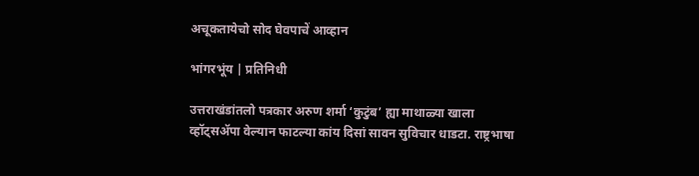अचूकतायेचो सोद घेवपाचें आव्हान

भांगरभूंय | प्रतिनिधी

उत्तराखंडांतलो पत्रकार अरुण शर्मा ‘कुटुंब’ ह्या माथाळ्या खाला व्हॉट्सॲपा वेल्यान फाटल्या कांय दिसां सावन सुविचार धाडटा. राष्ट्रभाषा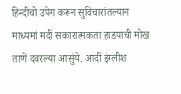हिन्दीचो उपेग करून सुविचारांतल्यान माध्यमां मदीं सकारात्मकता हाडपाची मोख ताणें दवरल्या आसुंये. आदीं इंग्लीश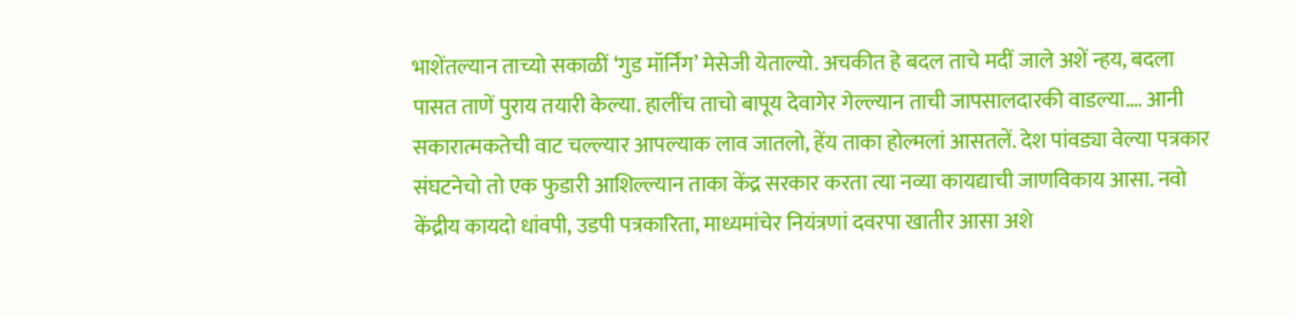भाशेंतल्यान ताच्यो सकाळीं ‘गुड मॉर्निंग’ मेसेजी येताल्यो. अचकीत हे बदल ताचे मदीं जाले अशें न्हय, बदला पासत ताणें पुराय तयारी केल्या. हालींच ताचो बापूय देवागेर गेल्ल्यान ताची जापसालदारकी वाडल्या…. आनी सकारात्मकतेची वाट चल्ल्यार आपल्याक लाव जातलो, हेंय ताका होल्मलां आसतलें. देश पांवड्या वेल्या पत्रकार संघटनेचो तो एक फुडारी आशिल्ल्यान ताका केंद्र सरकार करता त्या नव्या कायद्याची जाणविकाय आसा. नवो केंद्रीय कायदो धांवपी, उडपी पत्रकारिता, माध्यमांचेर नियंत्रणां दवरपा खातीर आसा अशे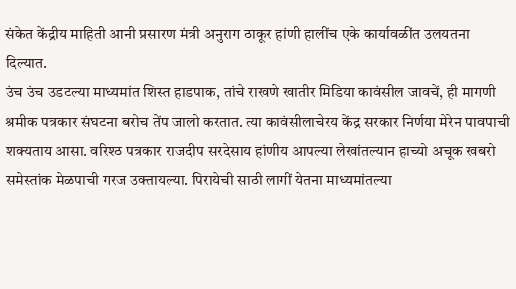संकेत केंद्रीय माहिती आनी प्रसारण मंत्री अनुराग ठाकूर हांणी हालींच एके कार्यावळींत उलयतना दिल्यात.
उंच उंच उडटल्या माध्यमांत शिस्त हाडपाक, तांचे राखणे खातीर मिडिया कावंसील जावचें, ही मागणी श्रमीक पत्रकार संघटना बरोच तेंप जालो करतात. त्या कावंसीलाचेरय केंद्र सरकार निर्णया मेरेन पावपाची शक्यताय आसा. वरिश्ठ पत्रकार राजदीप सरदेसाय हांणीय आपल्या लेखांतल्यान हाच्यो अचूक खबरो समेस्तांक मेळपाची गरज उक्तायल्या. पिरायेची साठी लागीं येतना माध्यमांतल्या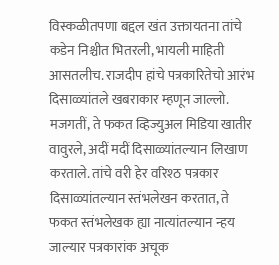विस्कळीतपणा बद्दल खंत उक्तायतना तांचे कडेन निश्चीत भितरली, भायली माहिती आसतलीच. राजदीप हांचे पत्रकारितेचो आरंभ दिसाळ्यांतले खबराकार म्हणून जाल्लो. मजगतीं, ते फकत व्हिज्युअल मिडिया खातीर वावुरले, अदीं मदीं दिसाळ्यांतल्यान लिखाण करताले. तांचे वरी हेर वरिश्ठ पत्रकार दिसाळ्यांतल्यान स्तंभलेखन करतात, ते फकत स्तंभलेखक ह्या नात्यांतल्यान न्हय जाल्यार पत्रकारांक अचूक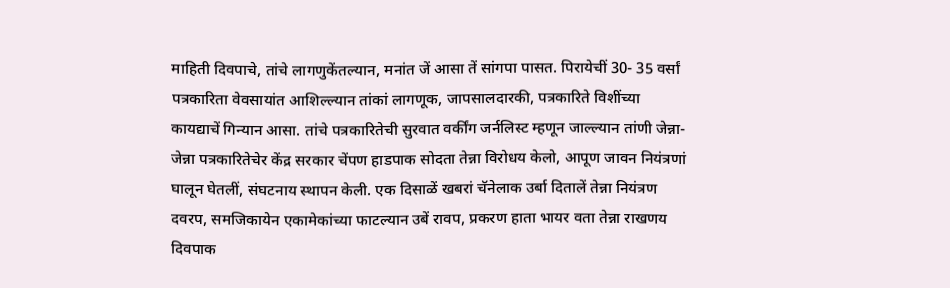माहिती दिवपाचे, तांचे लागणुकेंतल्यान, मनांत जें आसा तें सांगपा पासत. पिरायेचीं 30- 35 वर्सां पत्रकारिता वेवसायांत आशिल्ल्यान तांकां लागणूक, जापसालदारकी, पत्रकारिते विशींच्या कायद्याचें गिन्यान आसा. तांचे पत्रकारितेची सुरवात वर्कींग जर्नलिस्ट म्हणून जाल्ल्यान तांणी जेन्ना- जेन्ना पत्रकारितेचेर केंद्र सरकार चेंपण हाडपाक सोदता तेन्ना विरोधय केलो, आपूण जावन नियंत्रणां घालून घेतलीं, संघटनाय स्थापन केली. एक दिसाळें खबरां चॅनेलाक उर्बा दितालें तेन्ना नियंत्रण दवरप, समजिकायेन एकामेकांच्या फाटल्यान उबें रावप, प्रकरण हाता भायर वता तेन्ना राखणय दिवपाक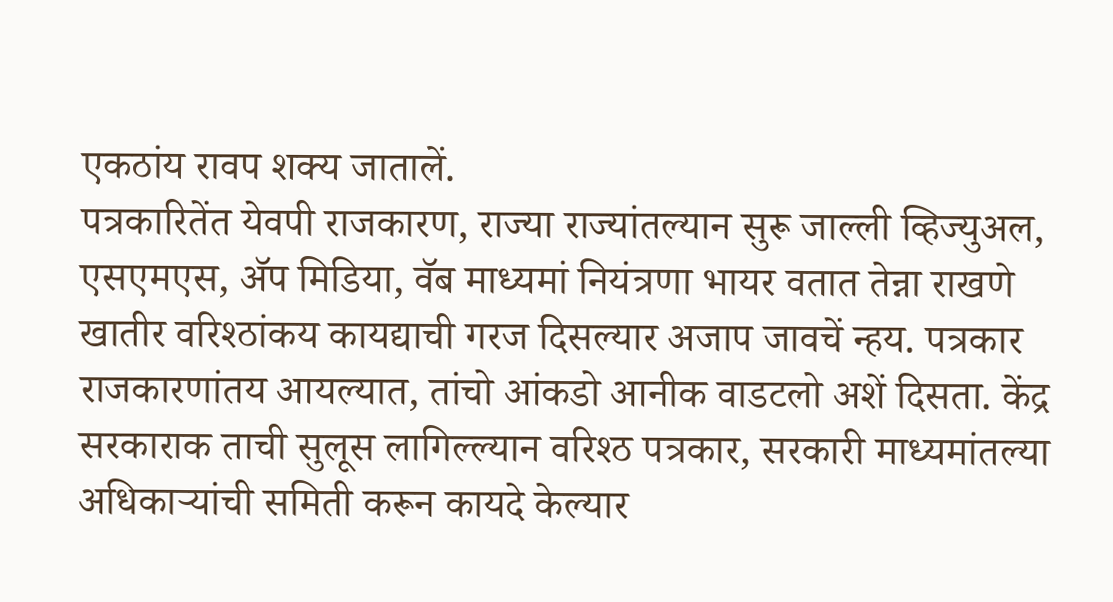एकठांय रावप शक्य जातालें.
पत्रकारितेंत येवपी राजकारण, राज्या राज्यांतल्यान सुरू जाल्ली व्हिज्युअल, एसएमएस, ॲप मिडिया, वॅब माध्यमां नियंत्रणा भायर वतात तेन्ना राखणे खातीर वरिश्ठांकय कायद्याची गरज दिसल्यार अजाप जावचें न्हय. पत्रकार राजकारणांतय आयल्यात, तांचो आंकडो आनीक वाडटलो अशें दिसता. केंद्र सरकाराक ताची सुलूस लागिल्ल्यान वरिश्ठ पत्रकार, सरकारी माध्यमांतल्या अधिकाऱ्यांची समिती करून कायदे केल्यार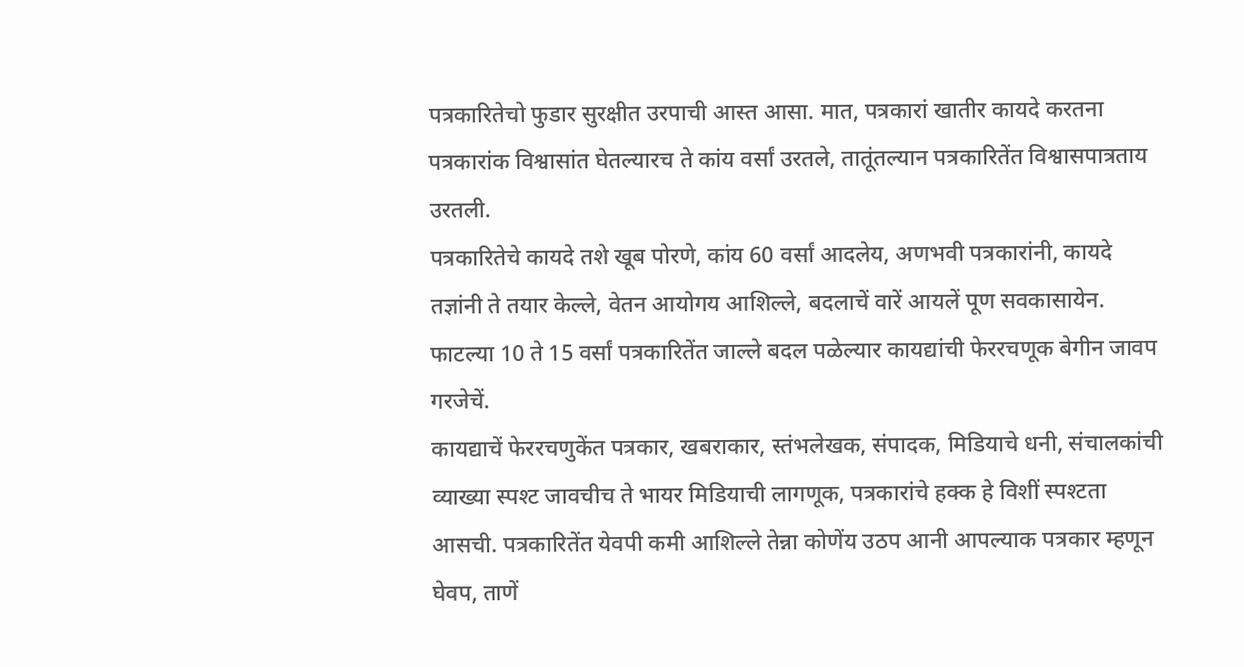पत्रकारितेचो फुडार सुरक्षीत उरपाची आस्त आसा. मात, पत्रकारां खातीर कायदे करतना पत्रकारांक विश्वासांत घेतल्यारच ते कांय वर्सां उरतले, तातूंतल्यान पत्रकारितेंत विश्वासपात्रताय उरतली.
पत्रकारितेचे कायदे तशे खूब पोरणे, कांय 60 वर्सां आदलेय, अणभवी पत्रकारांनी, कायदे तज्ञांनी ते तयार केल्ले, वेतन आयोगय आशिल्ले, बदलाचें वारें आयलें पूण सवकासायेन. फाटल्या 10 ते 15 वर्सां पत्रकारितेंत जाल्ले बदल पळेल्यार कायद्यांची फेररचणूक बेगीन जावप गरजेचें.
कायद्याचें फेररचणुकेंत पत्रकार, खबराकार, स्तंभलेखक, संपादक, मिडियाचे धनी, संचालकांची व्याख्या स्पश्ट जावचीच ते भायर मिडियाची लागणूक, पत्रकारांचे हक्क हे विशीं स्पश्टता आसची. पत्रकारितेंत येवपी कमी आशिल्ले तेन्ना कोणेंय उठप आनी आपल्याक पत्रकार म्हणून घेवप, ताणें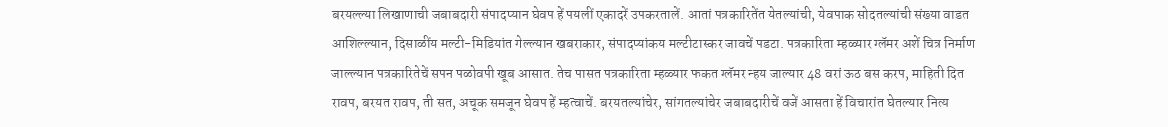बरयल्ल्या लिखाणाची जबाबदारी संपादप्यान घेवप हें पयलीं एकादरें उपकरतालें. आतां पत्रकारितेंत येतल्यांची, येवपाक सोदतल्यांची संख्या वाडत आशिल्ल्यान, दिसाळींय मल्टी-मिडियांत गेल्ल्यान खबराकार, संपादप्यांकय मल्टीटास्कर जावचें पडटा. पत्रकारिता म्हळ्यार ग्लॅमर अशें चित्र निर्माण जाल्ल्यान पत्रकारितेचें सपन पळोवपी खूब आसात. तेच पासत पत्रकारिता म्हळ्यार फकत ग्लॅमर न्हय जाल्यार 48 वरां ऊठ बस करप, माहिती दित रावप, बरयत रावप, ती सत, अचूक समजून घेवप हें म्हत्वाचें. बरयतल्यांचेर, सांगतल्यांचेर जबाबदारीचें वजें आसता हें विचारांत घेतल्यार नित्य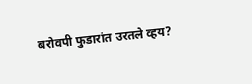बरोवपी फुडारांत उरतले व्हय?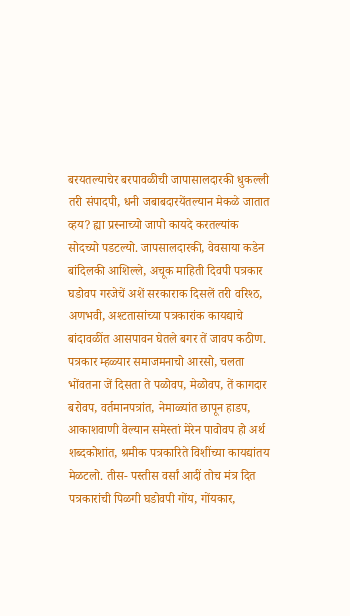बरयतल्याचेर बरपावळीची जापासालदारकी धुकल्ली तरी संपादपी, धनी जबाबदारयेंतल्यान मेकळे जातात व्हय? ह्या प्रस्नाच्यो जापो कायदे करतल्यांक सोदच्यो पडटल्यो. जापसालदारकी, वेवसाया कडेन बांदिलकी आशिल्ले, अचूक माहिती दिवपी पत्रकार घडोवप गरजेचें अशें सरकाराक दिसलें तरी वरिश्ठ, अणभवी, अश्टतासांच्या पत्रकारांक कायद्याचे बांदावळींत आसपावन घेतले बगर तें जावप कठीण.
पत्रकार म्हळ्यार समाजमनाचो आरसो, चलता भोंवतना जें दिसता ते पळोवप, मेळोवप, तें कागदार बरोवप, वर्तमानपत्रांत, नेमाळ्यांत छापून हाडप, आकाशवाणी वेल्यान समेस्तां मेरेन पावोवप हो अर्थ शब्दकोशांत, श्रमीक पत्रकारिते विशींच्या कायद्यांतय मेळटलो. तीस- पस्तीस वर्सां आदीं तोच मंत्र दित पत्रकारांची पिळगी घडोवपी गोंय, गोंयकार,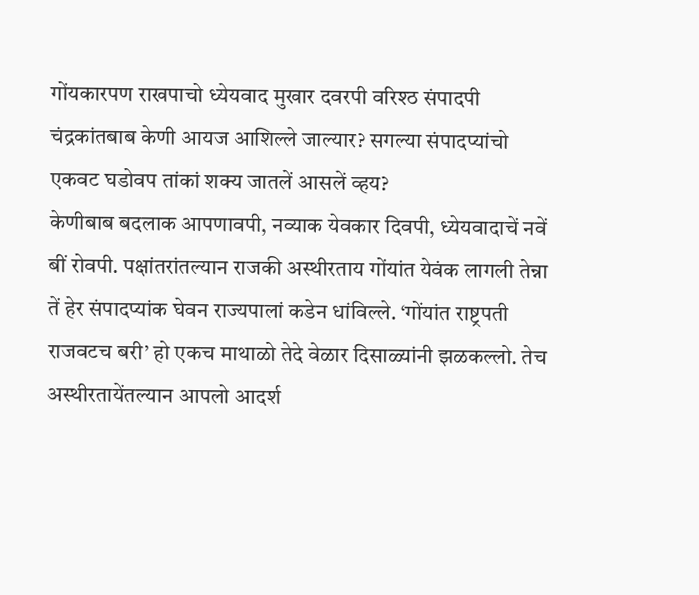गोंयकारपण राखपाचो ध्येयवाद मुखार दवरपी वरिश्ठ संपादपी चंद्रकांतबाब केणी आयज आशिल्ले जाल्यार? सगल्या संपादप्यांचो एकवट घडोवप तांकां शक्य जातलें आसलें व्हय?
केणीबाब बदलाक आपणावपी, नव्याक येवकार दिवपी, ध्येयवादाचें नवें बीं रोवपी. पक्षांतरांतल्यान राजकी अस्थीरताय गोंयांत येवंक लागली तेन्ना तें हेर संपादप्यांक घेवन राज्यपालां कडेन धांविल्ले. ‘गोंयांत राष्ट्रपती राजवटच बरी’ हो एकच माथाळो तेदे वेळार दिसाळ्यांनी झळकल्लो. तेच अस्थीरतायेंतल्यान आपलो आदर्श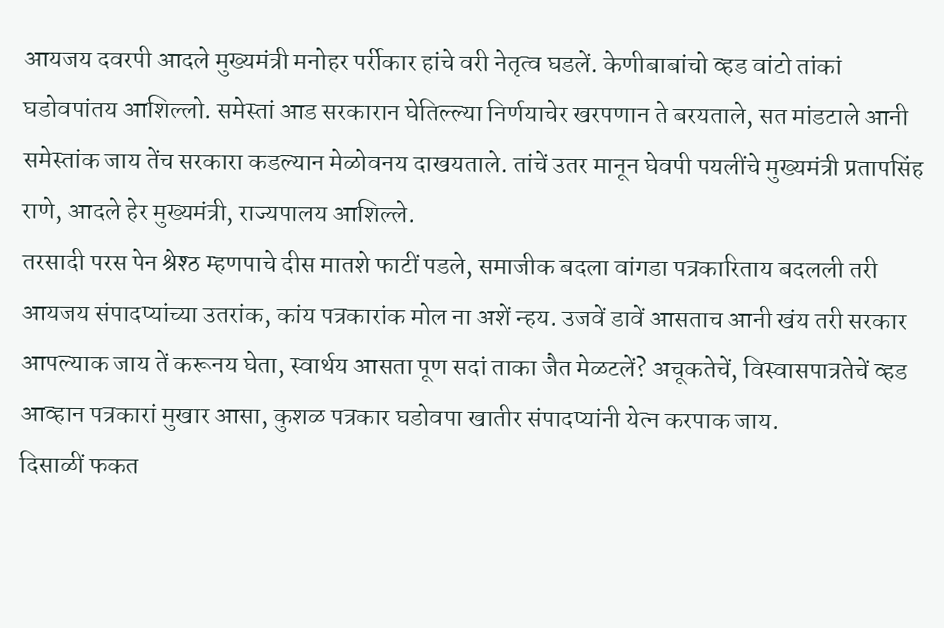आयजय दवरपी आदले मुख्यमंत्री मनोहर पर्रीकार हांचे वरी नेतृत्व घडलें. केणीबाबांचो व्हड वांटो तांकां घडोवपांतय आशिल्लो. समेस्तां आड सरकारान घेतिल्ल्या निर्णयाचेर खरपणान ते बरयताले, सत मांडटाले आनी समेस्तांक जाय तेंच सरकारा कडल्यान मेळोवनय दाखयताले. तांचें उतर मानून घेवपी पयलींचे मुख्यमंत्री प्रतापसिंह राणे, आदले हेर मुख्यमंत्री, राज्यपालय आशिल्ले.
तरसादी परस पेन श्रेश्ठ म्हणपाचे दीस मातशे फाटीं पडले, समाजीक बदला वांगडा पत्रकारिताय बदलली तरी आयजय संपादप्यांच्या उतरांक, कांय पत्रकारांक मोल ना अशें न्हय. उजवें डावें आसताच आनी खंय तरी सरकार आपल्याक जाय तें करूनय घेता, स्वार्थय आसता पूण सदां ताका जैत मेळटलें? अचूकतेचें, विस्वासपात्रतेचें व्हड आव्हान पत्रकारां मुखार आसा, कुशळ पत्रकार घडोवपा खातीर संपादप्यांनी येत्न करपाक जाय.
दिसाळीं फकत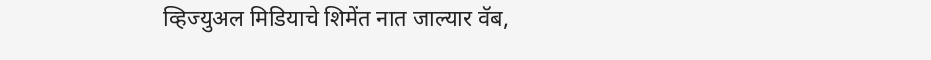व्हिज्युअल मिडियाचे शिमेंत नात जाल्यार वॅब,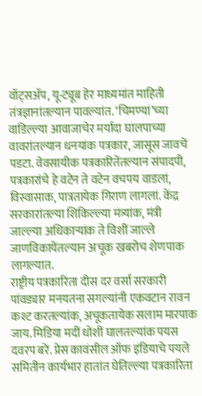वॉट्सॲप, यू-ट्यूब हेर माध्यमांत माहिती तंत्रज्ञानांतल्यान पावल्यांत. ‘चिमण्यां’च्या वाडिल्ल्या आवाजाचेर मर्यादा घालपाच्या वावरांतल्यान धनयांक पत्रकार, जासूस जावचें पडटा. वेवसायीक पत्रकारितेंतल्यान संपादपी, पत्रकारांचे हे वटेन ते वटेन वचपय वाडलां, विस्वासाक, पात्रतायेक गिराण लागलां. केंद्र सरकारांतल्या शिकिल्ल्या मंत्र्यांक, मंत्री जाल्ल्या अधिकाऱ्यांक ते विशीं जाल्ले जाणविकायेंतल्यान अचूक खबरोच शेणपाक लागल्यात.
राष्ट्रीय पत्रकारिता दीस दर वर्सा सरकारी पांवड्यार मनयतना सगल्यांनी एकवटान रावन कश्ट करतल्यांक, अचूकतायेक सलाम मारपाक जाय. मिडिया मदीं धोंशीं घालतल्यांक पयस दवरप बरें. प्रेस कावंसील ऑफ इंडियाचे पयले समितीन कार्यभार हातांत घेतिल्ल्या पत्रकारिता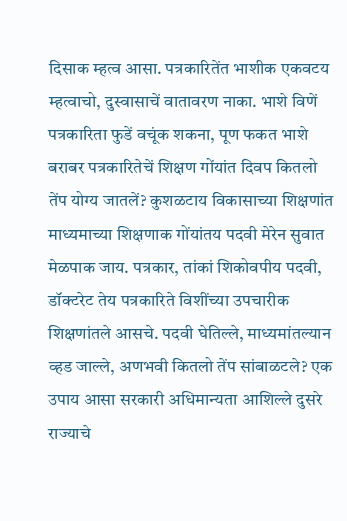दिसाक म्हत्व आसा. पत्रकारितेंत भाशीक एकवटय म्हत्वाचो, दुस्वासाचें वातावरण नाका. भाशे विणें पत्रकारिता फुडें वचूंक शकना, पूण फकत भाशे बराबर पत्रकारितेचें शिक्षण गोंयांत दिवप कितलो तेंप योग्य जातलें? कुशळटाय विकासाच्या शिक्षणांत माध्यमाच्या शिक्षणाक गोंयांतय पदवी मेरेन सुवात मेळपाक जाय. पत्रकार, तांकां शिकोवपीय पदवी, डॉक्टरेट तेय पत्रकारिते विशींच्या उपचारीक शिक्षणांतले आसचे. पदवी घेतिल्ले, माध्यमांतल्यान व्हड जाल्ले, अणभवी कितलो तेंप सांबाळटले? एक उपाय आसा सरकारी अधिमान्यता आशिल्ले दुसरे राज्याचे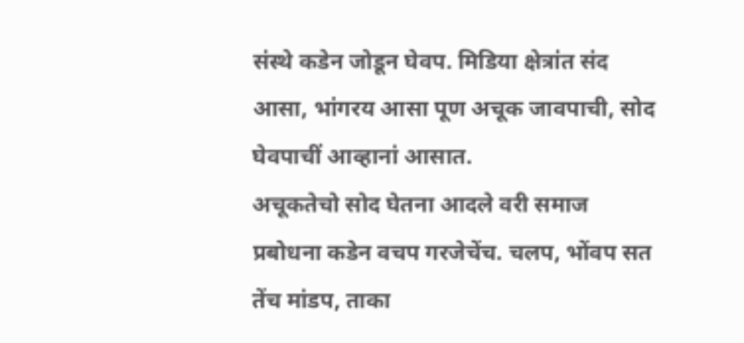संस्थे कडेन जोडून घेवप. मिडिया क्षेत्रांत संद आसा, भांगरय आसा पूण अचूक जावपाची, सोद घेवपाचीं आव्हानां आसात.
अचूकतेचो सोद घेतना आदले वरी समाज प्रबोधना कडेन वचप गरजेचेंच. चलप, भोंवप सत तेंच मांडप, ताका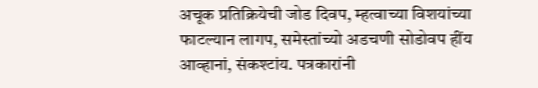अचूक प्रतिक्रियेची जोड दिवप, म्हत्वाच्या विशयांच्या फाटल्यान लागप, समेस्तांच्यो अडचणी सोडोवप हींय आव्हानां, संकश्टांय. पत्रकारांनी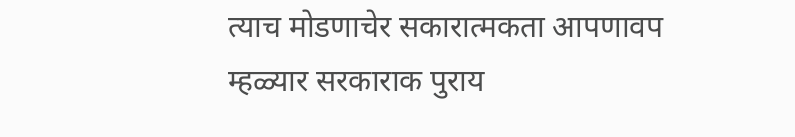त्याच मोडणाचेर सकारात्मकता आपणावप म्हळ्यार सरकाराक पुराय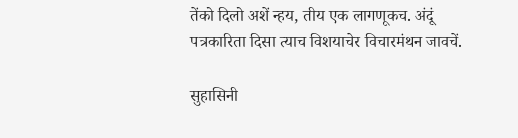तेंको दिलो अशें न्हय, तीय एक लागणूकच. अंदूं पत्रकारिता दिसा त्याच विशयाचेर विचारमंथन जावचें.

सुहासिनी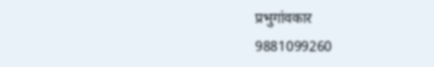प्रभुगांवकार
9881099260